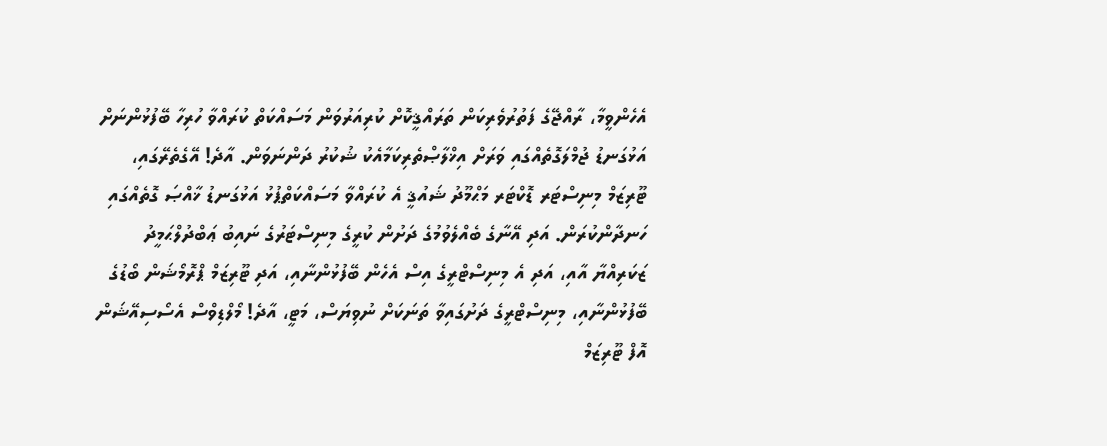އެހެންވީމާ، ރާއްޖޭގެ ފަތުރުވެރިކަން ތަރައްޤީކޮށް ކުރިއަރުވަން މަސައްކަތް ކުރައްވާ ހުރިހާ ބޭފުޅުންނަށް އަޅުގަނޑު ޖުމްލަގޮތެއްގައި ވަރަށް އިޚްލާޞްތެރިކަމާއެކު ޝުކުރު ދަންނަވަން. އާދެ! އޭގެތެރޭގައި، ޓޫރިޒަމް މިނިސްޓަރ ޑޮކްޓަރ މަޙްމޫދު ޝައުޤީ އެ ކުރައްވާ މަސައްކަތްޕުޅު އަޅުގަނޑު ޚާއްޞަ ގޮތެއްގައި ހަނދާންކުރަން. އަދި އޭނާގެ ބެއްލެވުމުގެ ދަށުން ކުރީގެ މިނިސްޓަރުގެ ނައިބު ޢަބްދުލްޙަމީދު ޒަކަރިއްޔާ އާއި، އަދި އެ މިނިސްޓްރީގެ އިސް އެހެން ބޭފުޅުންނާއި، އަދި ޓޫރިޒަމް ޕްރޮމޯޝަން ބޯޑުގެ ބޭފުޅުންނާއި، މިނިސްޓްރީގެ ދަށުގައިވާ ތަނަކަށް ނުވިޔަސް، މަޓީ، އާދެ! މޯލްޑިވްސް އެސޯސިއޭޝަން އޮފް ޓޫރިޒަމް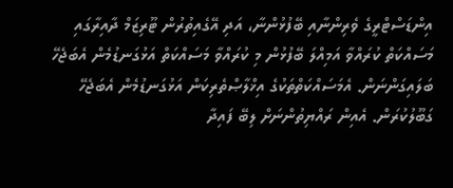އިންޑަސްޓްރީގެ ވެރިންނާއި ބޭފުޅުންނާ، އަދި އޭގެއިތުރުން ޓޫރިޒަމް ދާއިރާގައި މަސައްކަތް ކުރައްވާ އަމިއްލަ ބޭފުޅުން މި ކުރައްވާ މަސައްކަތް އަޅުގަނޑުމެން އެބަޖެހޭ ބަލައިގަންނަން. އެމަސައްކަތްތަކުގެ އިޚްލާޞްތެރިކަން އަޅުގަނޑުމެން އެބަޖެހޭ ގަބޫލުކުރަން. އެއިން ރައްޔިތުންނަށް ލިބޭ ފައިދާ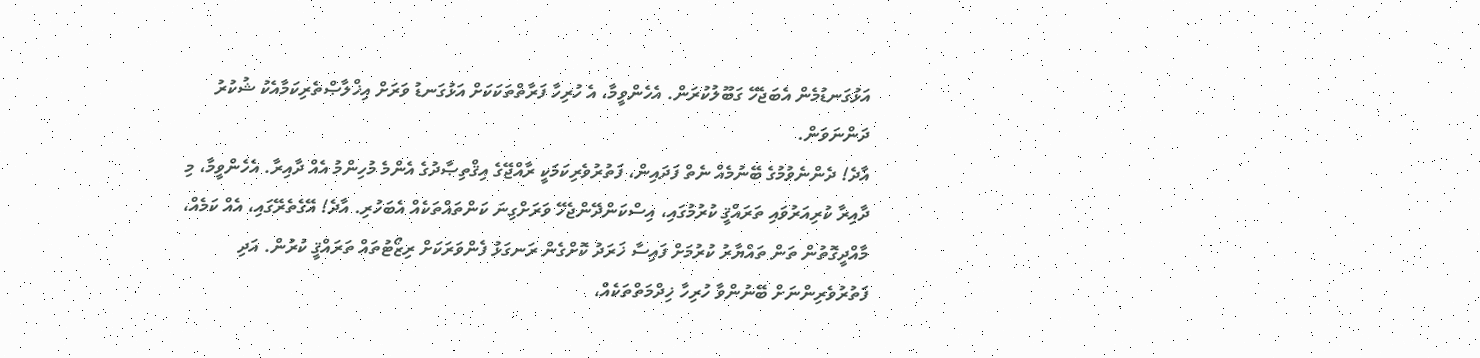އަޅުގަނޑުމެން އެބަޖެހޭ ގަބޫލުކުރަން. އެހެންވީމާ، އެ ހުރިހާ ފަރާތްތަކަކަށް އަޅުގަނޑު ވަރަށް އިޚްލާޞްތެރިކަމާއެކު ޝުކުރު ދަންނަވަން.
އާދެ! ދެންނެވުމުގެ ބޭނުމެއް ނެތް ފަދައިން، ފަތުރުވެރިކަމަކީ ރާއްޖޭގެ އިޤްތިޞާދުގެ އެންމެ މުހިންމު އެއް ދާއިރާ. އެހެންވީމާ، މި ދާއިރާ ކުރިއަރުވައި ތަރައްޤީ ކުރުމުގައި، އިސްކަންދޭންޖެހޭ ވަރަށްގިނަ ކަންތައްތަކެއް އެބަހުރި. އާދެ! އޭގެތެރޭގައި، އެއް ކަމެއް، މާއްދީގޮތުން ތަން ތައްޔާރު ކުރުމަށް ފައިސާ ޚަރަދު ކޮށްގެން ރަނގަޅު ފެންވަރަކަށް ރިޒޯޓުތައް ތަރައްޤީ ކުރުން. އަދި ފަތުރުވެރިންނަށް ބޭނުންވާ ހުރިހާ ޚިދްމަތްތަކެއް،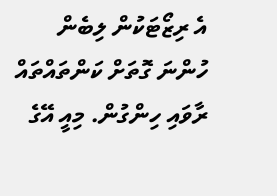އެ ރިޒޯޓަކުން ލިބެން ހުންނަ ގޮތަށް ކަންތައްތައް ރާވައި ހިންގުން. މިއީ އޭގެ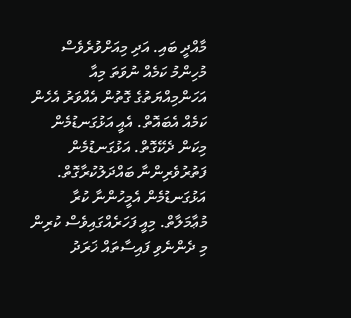މާއްދީ ބައި. އަދި މިއަށްވުރެވެސް މުހިންމު ކަމެއް ނުވަތަ މިއާ އަހަންމިއްޔަތުގެ ގޮތުން އެއްވަރު އެހެން ކަމެއް އެބައޮތް. އެއީ އަޅުގަނޑުމެން މިކަން ދެކޭގޮތް. އަޅުގަނޑުމެން ފަތުރުވެރިންނާ ބައްދަލުކުރާގޮތް. އަޅުގަނޑުމެން އެމީހުންނާ ކުރާ މުޢާމަލާތް. މިއީ ފަހަރެއްގައިވެސް ކުރިން މި ދެންނެވި ފައިސާތައް ޚަރަދު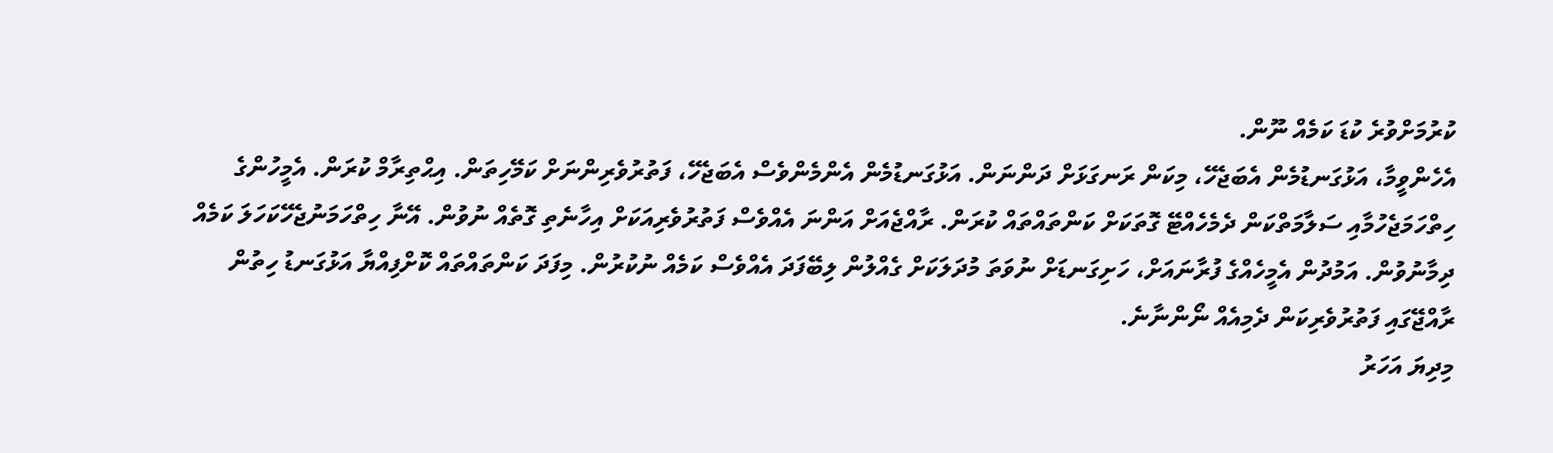ކުރުމަށްވުރެ ކުޑަ ކަމެއް ނޫން.
އެހެންވީމާ، އަޅުގަނޑުމެން އެބަޖެހޭ، މިކަން ރަނގަޅަށް ދަންނަން. އަޅުގަނޑުމެން އެންމެންވެސް އެބަޖެހޭ، ފަތުރުވެރިންނަށް ކަމޭހިތަން. އިޙްތިރާމް ކުރަން. އެމީހުންގެ ހިތްހަމަޖެހުމާއި ސަލާމަތްކަން ދެމެހެއްޓޭ ގޮތަކަށް ކަންތައްތައް ކުރަން. ރާއްޖެއަށް އަންނަ އެއްވެސް ފަތުރުވެރިއަކަށް އިހާނެތި ގޮތެއް ނުވުން. އޭނާ ހިތްހަމަނުޖެހޭކަހަލަ ކަމެއް ދިމާނުވުން. އަމުދުން އެމީހެއްގެ ފުރާނައަށް، ހަށިގަނޑަށް ނުވަތަ މުދަލަކަށް ގެއްލުން ލިބޭފަދަ އެއްވެސް ކަމެއް ނުކުރުން. މިފަދަ ކަންތައްތައް ކޮށްފިއްޔާ އަޅުގަނޑު ހިތުން ރާއްޖޭގައި ފަތުރުވެރިކަން ދެމިއެއް ނޯންނާނެ.
މިދިޔަ އަހަރު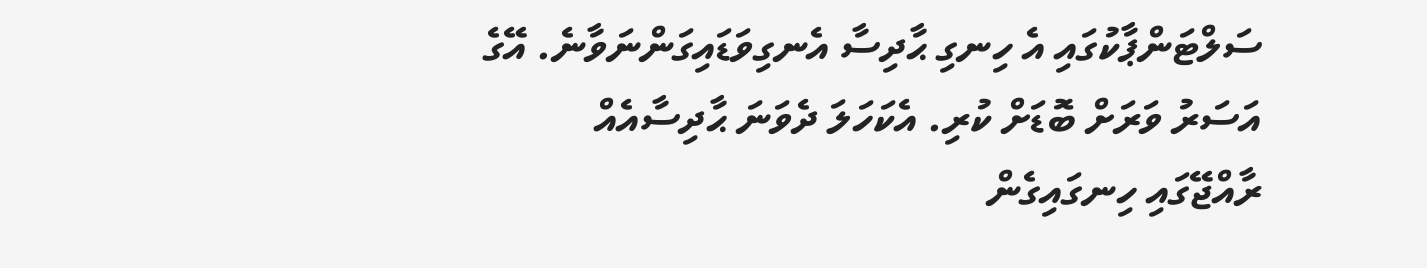ސަލްޓަންޕާކުގައި އެ ހިނގި ޙާދިސާ އެނގިވަޑައިގަންނަވާނެ. އޭގެ އަސަރު ވަރަށް ބޮޑަށް ކުރި. އެކަހަލަ ދެވަނަ ޙާދިސާއެއް ރާއްޖޭގައި ހިނގައިގެން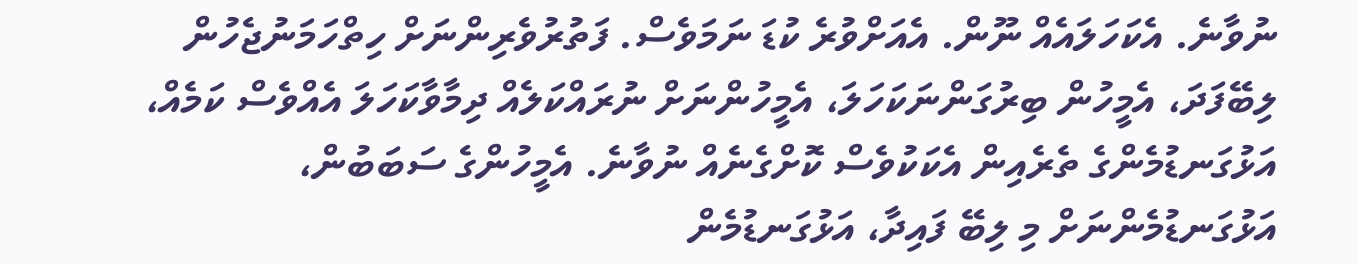ނުވާނެ. އެކަހަލައެއް ނޫން. އެއަށްވުރެ ކުޑަ ނަމަވެސް. ފަތުރުވެރިންނަށް ހިތްހަމަނުޖެހުން ލިބޭފަދަ، އެމީހުން ބިރުގަންނަކަހަލަ، އެމީހުންނަށް ނުރައްކަލެއް ދިމާވާކަހަލަ އެއްވެސް ކަމެއް، އަޅުގަނޑުމެންގެ ތެރެއިން އެކަކުވެސް ކޮށްގެނެއް ނުވާނެ. އެމީހުންގެ ސަބަބުން، އަޅުގަނޑުމެންނަށް މި ލިބޭ ފައިދާ، އަޅުގަނޑުމެން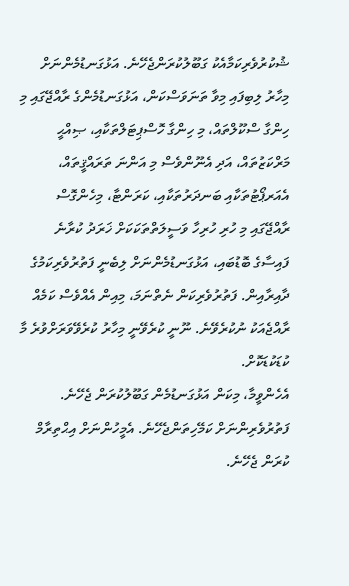ޝުކުރުވެރިކަމާއެކު ގަބޫލުކުރަންޖެހޭނެ. އަޅުގަނޑުމެންނަށް މިހާރު ލިބިފައި މިވާ ތަނަވަސްކަން، އަޅުގަނޑުމެންގެ ރާއްޖޭގައި މި ހިންގާ ސްކޫލްތައް، މި ހިންގާ ހޮސްޕިޓަލްތަކާއި، ޞިއްޙީ މަރްކަޒުތައް، އަދި އެނޫންވެސް މި އަންނަ ތަރައްޤީތައް، އެއަރޕޯޓުތަކާއި ބަނދަރުތަކާއި، ކަރަންޓާ، މިހެންގޮސް ރާއްޖޭގައި މި ހުރި ހުރިހާ ވަސީލަތްތަކަކަށް ޚަރަދު ކުރާނެ ފައިސާގެ ބޮޑުބައި، އަޅުގަނޑުމެންނަށް ލިބެނީ ފަތުރުވެރިކަމުގެ ދާއިރާއިން. ފަތުރުވެރިކަން ނެތްނަމަ، މިއިން އެއްވެސް ކަމެއް ރާއްޖެއަކު ނުކުރެވޭނެ. ނޫނީ ކުރެވޭނީ މިހާރު ކުރެވޭވަރަށްވުރެ މާ ކުޑަކުޑަކޮށް.
އެހެންވީމާ، މިކަން އަޅުގަނޑުމެން ގަބޫލުކުރަން ޖެހޭނެ. ފަތުރުވެރިންނަށް ކަމޭހިތަންޖެހޭނެ. އެމީހުންނަށް އިޙްތިރާމް ކުރަން ޖެހޭނެ.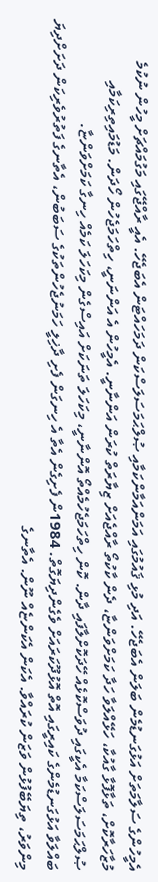އެމީހުންގެ ސަލާމަތަށް އަޅުގަނޑުމެން ބަލަން އެބަޖެހޭ. އަދި މުޅި ޤައުމުގައި އަމަންއަމާންކަމާއި ޞުލްޙަމަސަލަސްކަން ދަމަހައްޓަން އެބަޖެހޭ. އެއީ ރާއްޖޭގައި މަގުމައްޗަށް މީހުން ނުކުމެ މުޒާހަރާކޮށް، ތަޅާފޮޅާ ގާއުކާ، ހަޅޭއްލަވާ ހަދާ ކަމަށްވަންޏާ، ދެން ކާކުތޯ ރާއްޖެއަށް ޒިޔާރަތް ކުރަން އަންނާނީ. އެމީހުން އެ އަންނަނީ، ހިތްހަމަޖެހުން ހޯދަން. މަޑުމައިތިރިކަމާއި ޞުލްޙަމަސަލަސްކަމާ އެކީގައި ދުވަސްކޮޅެއް ހޭދަކޮށްލާފައި ދާން. ކޮން ހިތްހަމަޖެހުމެއްތޯ އޮންނާނީ، މިކަހަލަ ތަނަކަށް އައިސްގެން މިކަހަލަ ކަމެއް ހިނގާ ކަމަށްވަންޏާ.
ބައްލަވާ އަޅުގަނޑުމެންގެ ކައިރީގައި އޮތް އޮޅުދޫކަރައަށް ވެގެންދިޔަގޮތް. 1984ން ފެށިގެން އެތާ އެ ހިނގަން ފެށި ދާޚިލީ ހަމަނުޖެހުންތަކުގެ ސަބަބުން، އެތާނގެ ފަތުރުވެރިކަން ދަށަށްދިޔަ މިންވަރު، ތިޔަބޭފުޅުން ވަޒަން ކުރައްވާ. އެކަން އެކަންޏެއް ނޫން. އެތާނގެ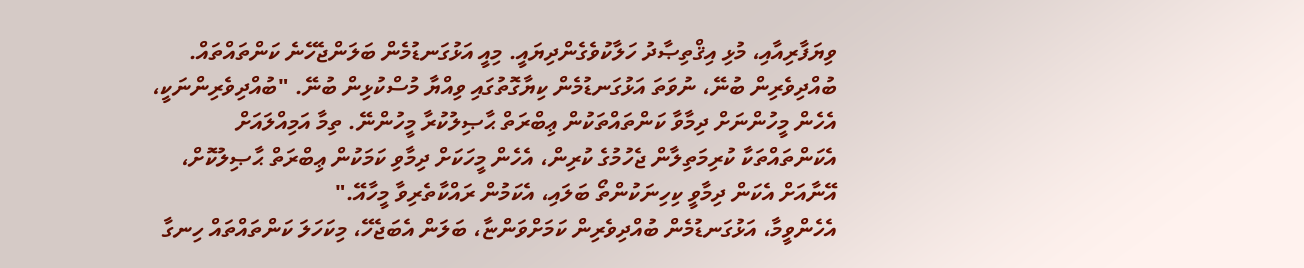ވިޔަފާރިއާއި، މުޅި އިޤްތިޞާދު ހަލާކުވެގެންދިޔައީ. މިއީ އަޅުގަނޑުމެން ބަލަންޖެހޭނެ ކަންތައްތައް. ބުއްދިވެރިން ބުނޭ، ނުވަތަ އަޅުގަނޑުމެން ކިޔާގޮތުގައި ވިއްޔާ މުސްކުޅިން ބުނޭ. "ބުއްދިވެރިންނަކީ، އެހެން މީހުންނަށް ދިމާވާ ކަންތައްތަކުން ޢިބްރަތް ޙާޞިލުކުރާ މީހުންނޭ. ތިމާ އަމިއްލައަށް އެކަންތައްތަކާ ކުރިމަތިލާން ޖެހުމުގެ ކުރިން، އެހެން މީހަކަށް ދިމާވި ކަމަކުން ޢިބްރަތް ޙާޞިލުކޮށް، އޭނާއަށް އެކަން ދިމާވީ ކިހިނަކުންތޯ ބަލައި، އެކަމުން ރައްކާތެރިވާ މީހާއޭ."
އެހެންވީމާ، އަޅުގަނޑުމެން ބުއްދިވެރިން ކަމަށްވަންޏާ، ބަލަން އެބަޖެހޭ، މިކަހަލަ ކަންތައްތައް ހިނގާ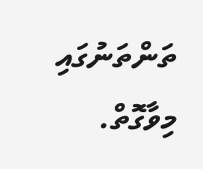ތަންތަނުގައި މިވާގޮތް.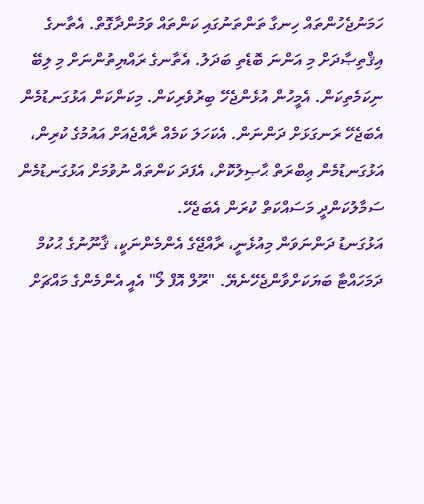ހަމަނުޖެހުންތައް ހިނގާ ތަންތަނުގައި ކަންތައް ވަމުންދާގޮތް. އެތާނގެ އިޤްތިޞާދަށް މި އަންނަ ބޮޑެތި ބަދަލު. އެތާނގެ ރައްޔިތުންނަށް މި ލިބޭ ނިކަމެތިކަން. އެމީހުން އުޅެންޖެހޭ ބިރުވެރިކަން. މިކަންކަން އަޅުގަނޑުމެން އެބަޖެހޭ ރަނގަޅަށް ދަންނަން. އެކަހަލަ ކަމެއް ރާއްޖެއަށް އައުމުގެ ކުރިން، އަޅުގަނޑުމެން ޢިބްރަތް ޙާޞިލުކޮށް، އެފަދަ ކަންތައް ނުވުމަށް އަޅުގަނޑުމެން ސަމާލުކަންދީ މަސައްކަތް ކުރަން އެބަޖެހޭ.
އަޅުގަނޑު ދަންނަވަން މިއުޅެނީ، ރާއްޖޭގެ އެންމެންނަކީ، ޤާނޫނުގެ ޙުކުމް ދަމަހައްޓާ ބަޔަކަށްވާންޖެހޭނެޔޭ. "ރޫލް އޮފް ލޯ" އެއީ އެންމެންގެ މައްޗަށް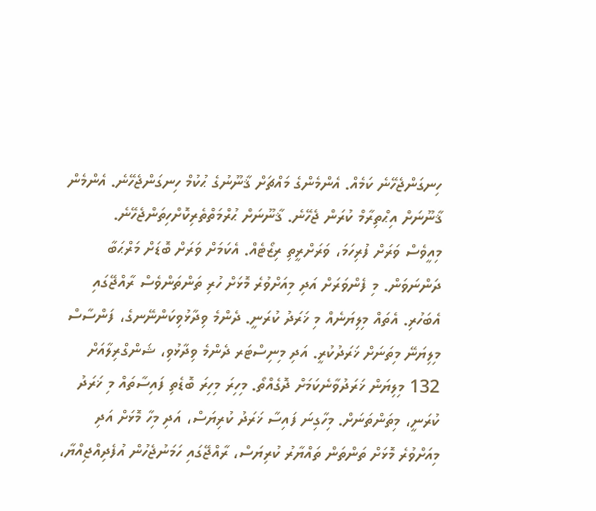ހިނގަންޖެހޭނެ ކަމެއް. އެންމެންގެ މައްޗަށް ޤާނޫނުގެ ޙުކުމް ހިނގަންޖެހޭނެ. އެންމެން ޤާނޫނަށް އިޙްތިރާމް ކުރަން ޖެހޭނެ. ޤާނޫނަށް ޙުރްމަތްތެރިކޮށްހިތަންޖެހޭނެ.
މިއީވެސް ވަރަށް ފުރިހަމަ، ވަރަށްރީތި ރިޒޯޓެއް. އެކަމަށް ވަރަށް ބޮޑަށް މަރްޙަބާ ދަންނަވަން. މި ފެންވަރަށް އަދި މިއަށްވުރެ މޮޅަށް ހުރި ތަންތަންވެސް ރާއްޖޭގައި އެބަހުރި. އެތައް މިލިޔަނެއް މި ޚަރަދު ކުރަނީ. ދެންމެ ވިދާޅުވިކަންނޭނގެ، ފަންސާސް މިލިޔަނޭ މިތަނަށް ޚަރަދުކުރީ. އަދި މިނިސްޓަރ ދެންމެ ވިދާޅުވި، ޝަންގްރިލާއަށް 132 މިލިޔަން ޚަރަދުވާނެކަމަށް ދޮގެއްތޯ. މިހިރަ މިހިރަ ބޮޑެތި ފައިސާތައް މި ޚަރަދު ކުރަނީ، މިތަންތަނަށް. މިހާގިނަ ފައިސާ ޚަރަދު ކުރިޔަސް، އަދި މިހާ މޮޅަށް އަދި މިއަށްވުރެ މޮޅަށް ތަންތަން ތައްޔާރު ކުރިޔަސް، ރާއްޖޭގައި ހަމަނުޖެހުން އުފެދިއްޖިއްޔާ،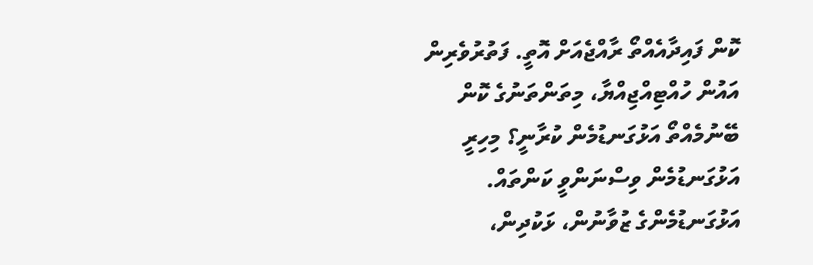ކޮން ފައިދާއެއްތޯ ރާއްޖެއަށް އޮތީ. ފަތުރުވެރިން އައުން ހުއްޓިއްޖިއްޔާ، މިތަންތަނުގެ ކޮން ބޭނުމެއްތޯ އަޅުގަނޑުމެން ކުރާނީ؟ މިހިރީ އަޅުގަނޑުމެން ވިސްނަންވީ ކަންތައް. އަޅުގަނޑުމެންގެ ޒުވާނުން، ޅަކުދިން،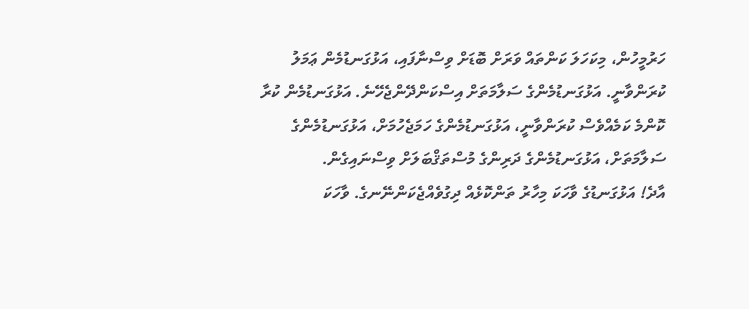ހަރުމީހުން، މިކަހަލަ ކަންތައް ވަރަށް ބޮޑަށް ވިސްނާފައި، އަޅުގަނޑުމެން ޢަމަލު ކުރަންވާނީ. އަޅުގަނޑުމެންގެ ސަލާމަތަށް އިސްކަންދޭންޖެހޭނެ. އަޅުގަނޑުމެން ކުރާ ކޮންމެ ކަމެއްވެސް ކުރަންވާނީ، އަޅުގަނޑުމެންގެ ހަމަޖެހުމަށް، އަޅުގަނޑުމެންގެ ސަލާމަތަށް، އަޅުގަނޑުމެންގެ ދަރިންގެ މުސްތަޤްބަލަށް ވިސްނައިގެން.
އާދެ! އަޅުގަނޑުގެ ވާހަކަ މިހާރު ތަންކޮޅެއް ދިގުވެއްޖެކަންނޭނގެ. ވާހަކަ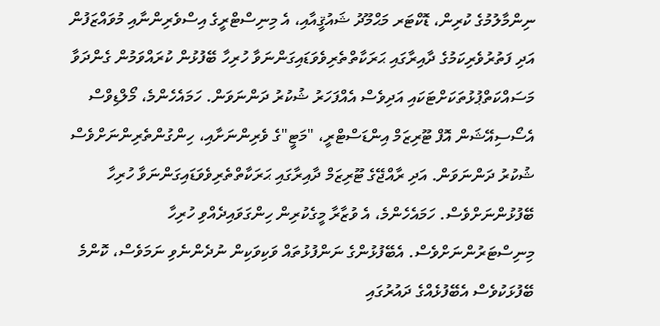ނިންމާލުމުގެ ކުރިން، ޑޮކްޓަރ މަޙްމޫދު ޝައުޤީއާއި، އެ މިނިސްޓްރީގެ އިސްވެރިންނާއި މުވައްޒަފުން އަދި ފަތުރުވެރިކަމުގެ ދާއިރާގައި ޙަރަކާތްތެރިވެވަޑައިގަންނަވާ ހުރިހާ ބޭފުޅުން ކުރައްވަމުން ގެންދަވާ މަސައްކަތްޕުޅުތަކަށްޓަކައި އަދިވެސް އެއްފަހަރު ޝުކުރު ދަންނަވަން. ހަމައެހެންމެ، މޯލްޑިވްސް އެސޯސިއޭޝަން އޮފް ޓޫރިޒަމް އިންޑަސްޓްރީ، "މަޓީ"ގެ ވެރިންނަށާއި، ހިންގުންތެރިންނަށްވެސް ޝުކުރު ދަންނަވަން. އަދި ރާއްޖޭގެ ޓޫރިޒަމް ދާއިރާގައި ޙަރަކާތްތެރިވެވަޑައިގަންނަވާ ހުރިހާ ބޭފުޅުންނަށްވެސް. ހަމައެހެންމެ، އެ ވުޒާރާ މީގެކުރިން ހިންގަވައިދެއްވި ހުރިހާ މިނިސްޓަރުންނަށްވެސް. އެބޭފުޅުންގެ ނަންފުޅުތައް ވަކިވަކިން ނުދެންނެވި ނަމަވެސް، ކޮންމެ ބޭފުޅަކުވެސް އެބޭފުޅެއްގެ ދައުރުގައި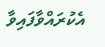އެކުރައްވާފައިވާ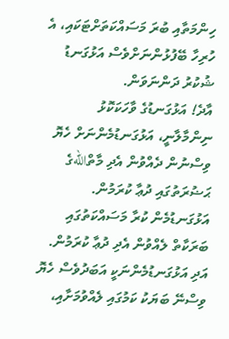ހިންމަތާއި ބުރަ މަސައްކަތަށްޓަކައި، އެ ހުރިހާ ބޭފުޅުންނަށްވެސް އަޅުގަނޑު ޝުކުރު ދަންނަވަން.
އާދެ! އަޅުގަނޑުގެ ވާހަކަކޮޅު ނިންމާލާނީ، އަޅުގަނޑުމެންނަށް ހެޔޮ ވިސްނުން ދެއްވުން އެދި މާތްاللهގެ ޙަޟުރަތުގައި ދުޢާ ކުރަމުން. އަޅުގަނޑުމެން ކުރާ މަސައްކަތުގައި ބަރަކާތް ލެއްވުން އެދި ދުޢާ ކުރަމުން. އަދި އަޅުގަނޑުމެންނަކީ އަބަދުވެސް ހެޔޮ ވިސްނޭ ބަޔަކު ކަމުގައި ލެއްވުމަށާއި،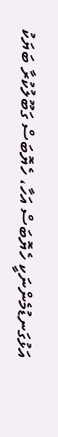އަޅުގަނޑުމެންނަކީ ހެޔޮބަސް އަހާ، ހެޔޮބަސް ގަބޫލުކުރާ ބަޔަކު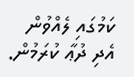ކަމުގައި ލެއްވުން އެދި ދުޢާ ކުރަމުން.